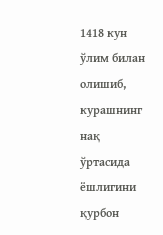1418 кун ўлим билан олишиб, курашнинг нақ ўртасида ёшлигини қурбон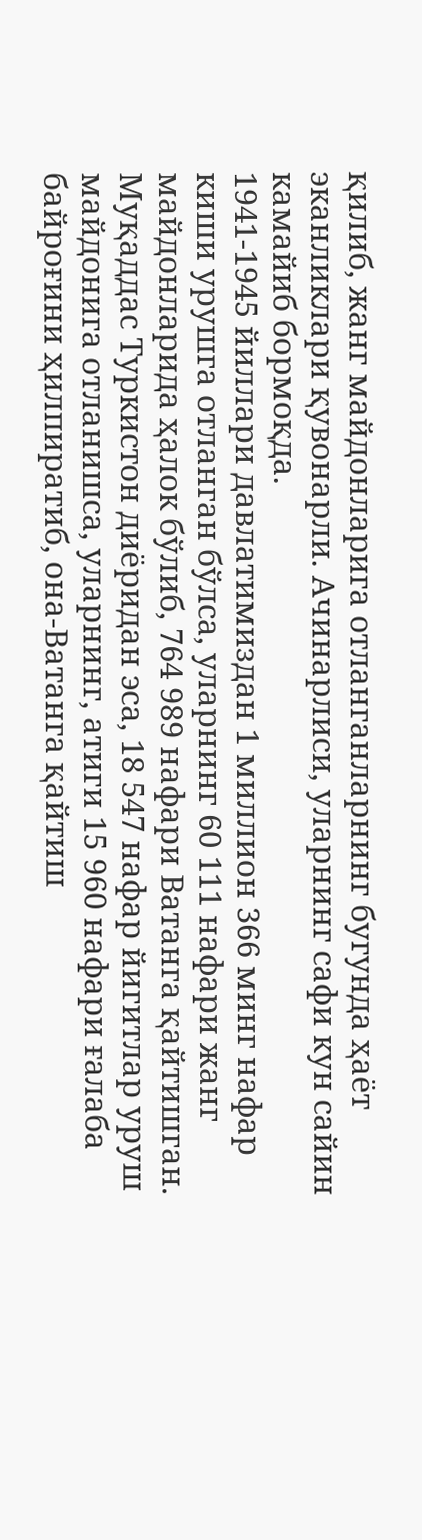қилиб, жанг майдонларига отланганларнинг бугунда ҳаёт эканликлари қувонарли. Ачинарлиси, уларнинг сафи кун сайин камайиб бормоқда.
1941-1945 йиллари давлатимиздан 1 миллион 366 минг нафар киши урушга отланган бўлса, уларнинг 60 111 нафари жанг майдонларида ҳалок бўлиб, 764 989 нафари Ватанга қайтишган. Муқаддас Туркистон диёридан эса, 18 547 нафар йигитлар уруш майдонига отланишса, уларнинг, атиги 15 960 нафари ғалаба байроғини ҳилпиратиб, она-Ватанга қайтиш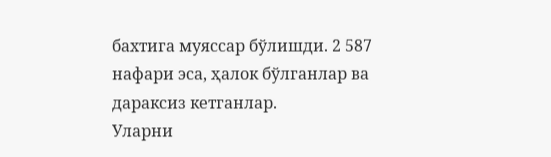бахтига муяссар бўлишди. 2 587 нафари эса, ҳалок бўлганлар ва дараксиз кетганлар.
Уларни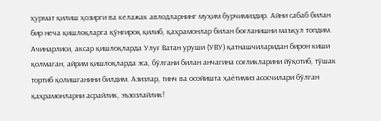ҳурмат қилиш ҳозирги ва келажак авлодларнинг муҳим бурчимиздир. Айни сабаб билан бир неча қишлоқларга қўнғироқ қилиб, қаҳрамонлар билан боғланишни маъқул топдим. Ачинарлиси, аксар қишлоқларда Улуғ Ватан уруши (УВУ) қатнашчиларидан бирон киши қолмаган, айрим қишлоқларда эса, бўлгани билан анчагина соғликларини йўқотиб, тўшак тортиб қолишганини билдим. Азизлар, тинч ва осойишта ҳаётимиз асосчилари бўлган қаҳрамонларни асрайлик, эъзозлайлик!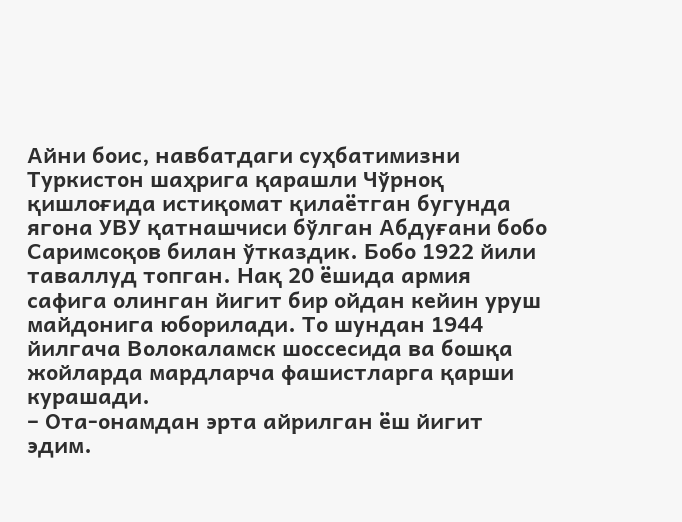Айни боис, навбатдаги суҳбатимизни Туркистон шаҳрига қарашли Чўрноқ қишлоғида истиқомат қилаётган бугунда ягона УВУ қатнашчиси бўлган Абдуғани бобо Саримсоқов билан ўтказдик. Бобо 1922 йили таваллуд топган. Нақ 20 ёшида армия сафига олинган йигит бир ойдан кейин уруш майдонига юборилади. То шундан 1944 йилгача Волокаламск шоссесида ва бошқа жойларда мардларча фашистларга қарши курашади.
– Ота-онамдан эрта айрилган ёш йигит эдим.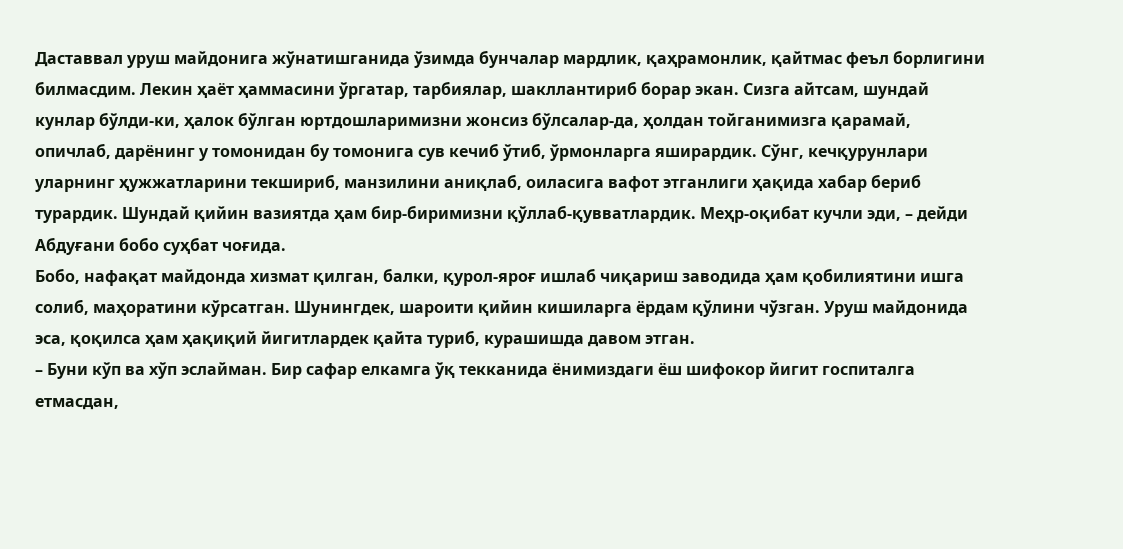Даставвал уруш майдонига жўнатишганида ўзимда бунчалар мардлик, қаҳрамонлик, қайтмас феъл борлигини билмасдим. Лекин ҳаёт ҳаммасини ўргатар, тарбиялар, шакллантириб борар экан. Сизга айтсам, шундай кунлар бўлди-ки, ҳалок бўлган юртдошларимизни жонсиз бўлсалар-да, ҳолдан тойганимизга қарамай, опичлаб, дарёнинг у томонидан бу томонига сув кечиб ўтиб, ўрмонларга яширардик. Сўнг, кечқурунлари уларнинг ҳужжатларини текшириб, манзилини аниқлаб, оиласига вафот этганлиги ҳақида хабар бериб турардик. Шундай қийин вазиятда ҳам бир-биримизни қўллаб-қувватлардик. Меҳр-оқибат кучли эди, – дейди Абдуғани бобо суҳбат чоғида.
Бобо, нафақат майдонда хизмат қилган, балки, қурол-яроғ ишлаб чиқариш заводида ҳам қобилиятини ишга солиб, маҳоратини кўрсатган. Шунингдек, шароити қийин кишиларга ёрдам қўлини чўзган. Уруш майдонида эса, қоқилса ҳам ҳақиқий йигитлардек қайта туриб, курашишда давом этган.
– Буни кўп ва хўп эслайман. Бир сафар елкамга ўқ текканида ёнимиздаги ёш шифокор йигит госпиталга етмасдан,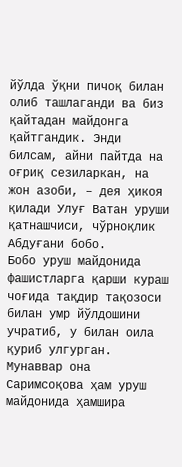йўлда ўқни пичоқ билан олиб ташлаганди ва биз қайтадан майдонга қайтгандик. Энди билсам, айни пайтда на оғриқ сезиларкан, на жон азоби, – дея ҳикоя қилади Улуғ Ватан уруши қатнашчиси, чўрноқлик Абдуғани бобо.
Бобо уруш майдонида фашистларга қарши кураш чоғида тақдир тақозоси билан умр йўлдошини учратиб, у билан оила қуриб улгурган. Мунаввар она Саримсоқова ҳам уруш майдонида ҳамшира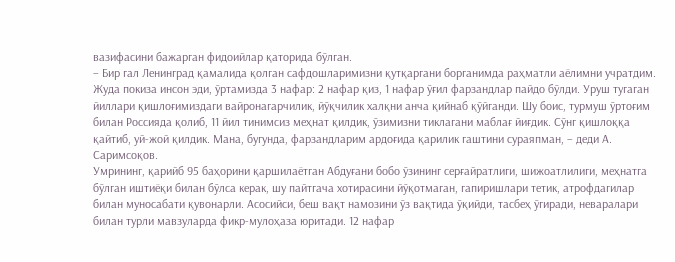вазифасини бажарган фидоийлар қаторида бўлган.
– Бир гал Ленинград қамалида қолган сафдошларимизни қутқаргани борганимда раҳматли аёлимни учратдим. Жуда покиза инсон эди, ўртамизда 3 нафар: 2 нафар қиз, 1 нафар ўғил фарзандлар пайдо бўлди. Уруш тугаган йиллари қишлоғимиздаги вайронагарчилик, йўқчилик халқни анча қийнаб қўйганди. Шу боис, турмуш ўртоғим билан Россияда қолиб, 11 йил тинимсиз меҳнат қилдик, ўзимизни тиклагани маблағ йиғдик. Сўнг қишлоққа қайтиб, уй-жой қилдик. Мана, бугунда, фарзандларим ардоғида қарилик гаштини сураяпман, – деди А. Саримсоқов.
Умрининг, қарийб 95 баҳорини қаршилаётган Абдуғани бобо ўзининг серғайратлиги, шижоатлилиги, меҳнатга бўлган иштиёқи билан бўлса керак, шу пайтгача хотирасини йўқотмаган, гапиришлари тетик, атрофдагилар билан муносабати қувонарли. Асосийси, беш вақт намозини ўз вақтида ўқийди, тасбеҳ ўгиради, неваралари билан турли мавзуларда фикр-мулоҳаза юритади. 12 нафар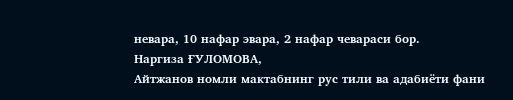невара, 10 нафар эвара, 2 нафар чевараси бор.
Наргиза ҒУЛОМОВА,
Айтжанов номли мактабнинг рус тили ва адабиёти фани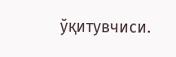ўқитувчиси.